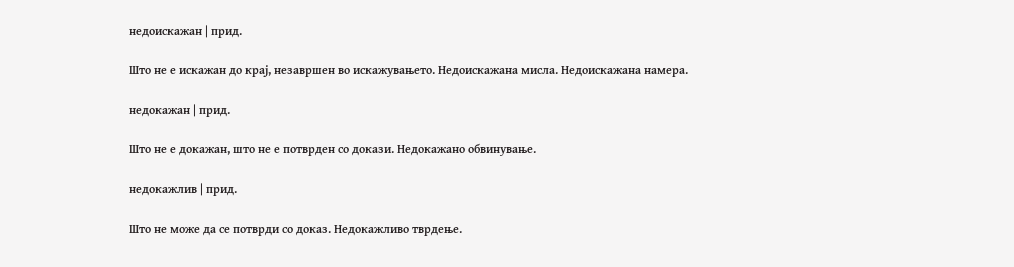недоискажан | прид.

Што не е искажан до крај, незавршен во искажувањето. Недоискажана мисла. Недоискажана намера.

недокажан | прид.

Што не е докажан, што не е потврден со докази. Недокажано обвинување.

недокажлив | прид.

Што не може да се потврди со доказ. Недокажливо тврдење.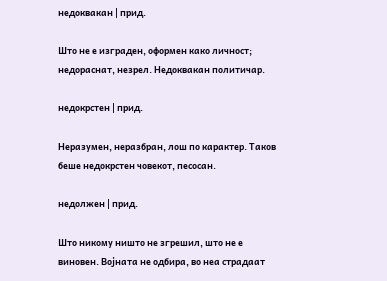недоквакан | прид.

Што не е изграден, оформен како личност; недораснат, незрел. Недоквакан политичар.

недокрстен | прид.

Неразумен, неразбран, лош по карактер. Таков беше недокрстен човекот, песосан.

недолжен | прид.

Што никому ништо не згрешил, што не е виновен. Војната не одбира, во неа страдаат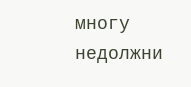многу недолжни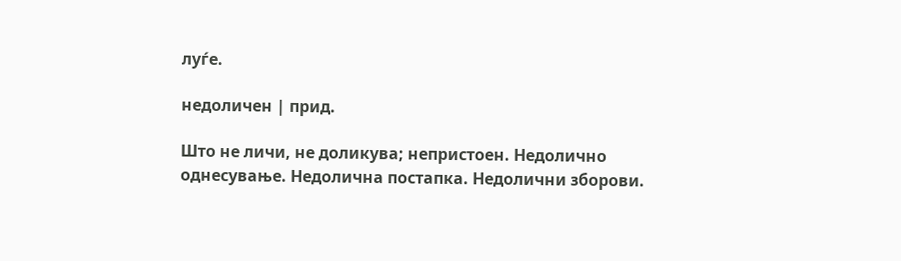луѓе.

недоличен | прид.

Што не личи, не доликува; непристоен. Недолично однесување. Недолична постапка. Недолични зборови.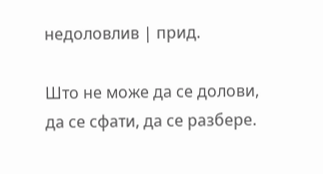недоловлив | прид.

Што не може да се долови, да се сфати, да се разбере.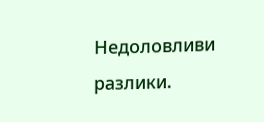Недоловливи разлики.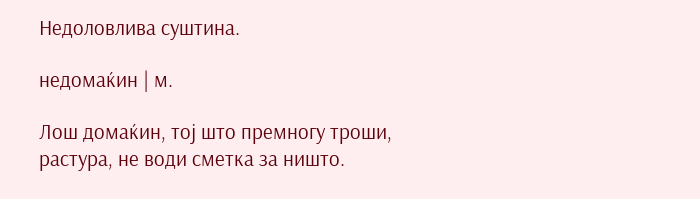Недоловлива суштина.

недомаќин | м.

Лош домаќин, тој што премногу троши, растура, не води сметка за ништо.